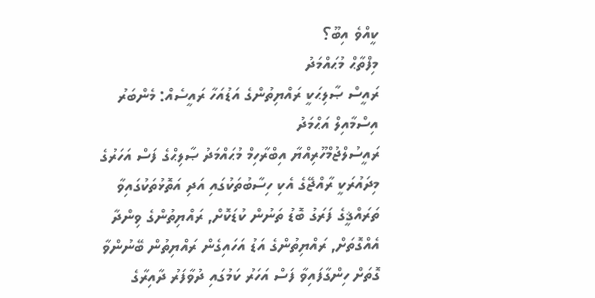ކީއްވެ އިބޫ؟
މިފްތާޙް މުޙައްމަދު
ރައީސް ޞާލިޙަކީ ރައްޔިތުންގެ އަޑުއަހާ ރައީސެއް: މެންބަރު އިސްމާއިލް އަޙްމަދު
ރައީސުލްޖުމްހޫރިއްޔާ އިބްރާހިމް މުޙައްމަދު ޞާލިޙްގެ ފަސް އަހަރުގެ މިދައުރަކީ ރާއްޖޭގެ އެކި ހިސާބުތަކުގައި އަދި އަތޮޅުތަކުގައިވާ ތަރައްޤީގެ ފަރަގު ބޮޑު ތަނުން ކުޑަކޮށް, ރައްޔިތުންގެ ވިންދާ އެއްގޮތަށް, ރައްޔިތުންގެ އަޑު އަހައިގެން ރައްޔިތުން ބޭނުންވާ ގޮތަށް ހިންގާފައިވާ ފަސް އަހަރު ކަމުގައި ދުވާފަރު ދާއިރާގެ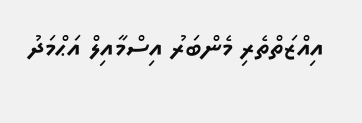އިއްޒަތްތެރި މެންބަރު އިސްމާއިލް އަޙްމަދު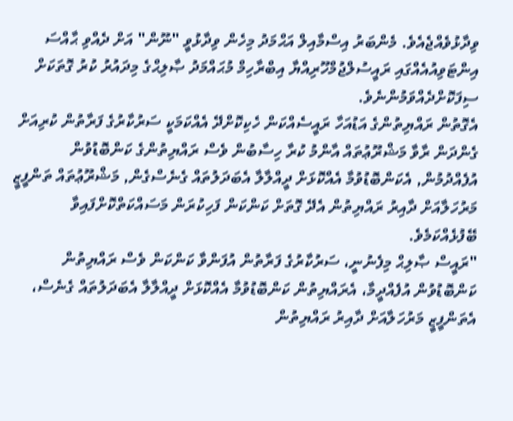ވިދާޅުވެއްޖެއެވެ. މެންބަރު އިސްމާއިލް އަޙްމަދު މިހެން ވިދާޅުވީ "ނޫން" އަށް ދެއްވި ޙާއްސަ އިންޓަވިއުއެއްގައި ރައީސުލްޖުމްހޫރިއްޔާ އިބްރާހިމް މުޙައްމަދު ޞާލިޙްގެ މިދައުރު ކުރު ގޮތަކަށް ސިފަކޮށްދެއްވަމުންނެވެ.
އެގޮތުން ރައްޔިތުންގެ އަޑުއަހާ ރައީސެއްކަން ހެކިކޮށްދޭ އެއްކަމަކީ ސަރުކާރުގެ ފަރާތުން ކުރިއަށް ގެންދަން ރާވާ މަޝްރޫޢުތައް އާންމު ކުރާ ހިސާބުން ވެސް ރައްޔިތުންގެ ކަންބޮޑުވުން އުފެއްދުމުން, އެކަންބޮޑުވުމާ އެއްކޮޅަށް ދީއްލާލާ އެބަދަލުތައް ގެނެސްގެން, މަޝްރޫޢުތައް ތަންފީޒީ މަރުހަލާއަށް ދާއިރު ރައްޔިތުން އެދޭ ގޮތަށް ކަންކަން ފަހިކުރަން މަސައްކަތްކޮށްފައިވާ ބޭފުޅެއްކަމެވެ.
"ރައީސް ޞާލިޙް މިފެނުނީ، ސަރުކާރުގެ ފަރާތުން އުފަންވާ ކަންކަން ވެސް ރައްޔިތުން ކަންބޮޑުވުން އުފެއްދީމާ، އެރައްޔިތުން ކަންބޮޑުވުމާ އެއްކޮޅަށް ދީއްލާލާ އެބަދަލުތައް ގެނެސް، އެތަންފީޒީ މަރުހަލާއަށް ދާއިރު ރައްޔިތުން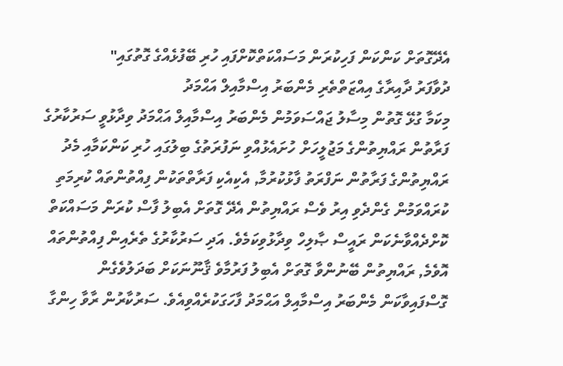އެދޭގޮތަށް ކަންކަން ފަހިކުރަން މަސައްކަތްކޮށްފައި ހުރި ބޭފުޅެއްގެ ގޮތުގައި"
ދުވާފަރު ދާއިރާގެ އިއްޒަތްތެރި މެންބަރު އިސްމާއިލް އަޙްމަދު
މިކަމާ ގުޅޭ ގޮތުން މިސާލު ޖައްސަވަމުން މެންބަރު އިސްމާއިލް އަޙްމަދު ވިދާޅުވީ ސަރުކާރުގެ ފަރާތުން ރައްޔިތުންގެ މަޖުލީހަށް ހުށައެޅުއްވި ނަފުރަތުގެ ބިލުގައި ހުރި ކަންކަމާއި މެދު ރައްޔިތުންގެ ފަރާތުން ނަފްރަތު ފާޅުކުރުމާ, އެކިއެކި ފަރާތްތަކުން ފިއްތުންތައް ކުރިމަތި ކުރައްވަމުން ގެންދެވި އިރު ވެސް ރައްޔިތުން އެދޭ ގޮތަށް އެބިލު ފާސް ކުރަން މަސައްކަތް ކޮށްދެއްވާނެކަން ރައީސް ޞާލިހް ވިދާޅުވިކަމެވެ. އަދި ސަރުކާރުގެ ތެރެއިން ފިއްތުންތައް އޮވެމެ, ރައްޔިތުން ބޭނުންވާ ގޮތަށް އެބިލު ފަރުމާވެ ޤާނޫނަކަށް ބަދަލުވެގެން ގޮސްފައިވާކަން މެންބަރު އިސްމާއިލް އަޙްމަދު ފާހަގަކުރެއްވިއެވެ. ސަރުކާރުން ރާވާ ހިންގާ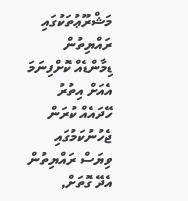މަޝްރޫޢުތަކުގައި ރައްޔިތުން ޑިމާންޑެއް ކޮށްފިނަމަ އެއަށް އިތުރު ހޭދައެއް ކުރަން ޖެހުނުކަމުގައި ވިޔަސް ރައްޔިތުން އެދޭ ގޮތަށް,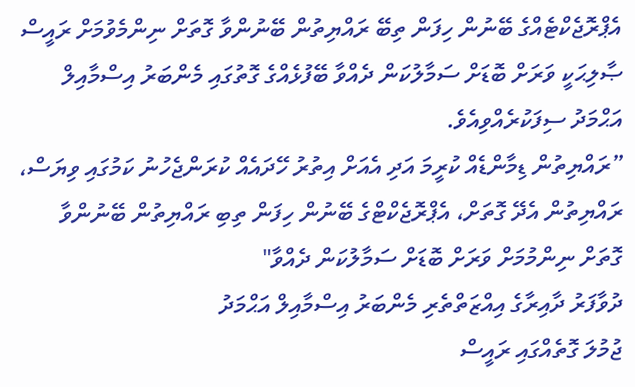އެޕްރޮޖެކްޓެއްގެ ބޭނުން ހިފަން ތިބޭ ރައްޔިތުން ބޭނުންވާ ގޮތަށް ނިންމެވުމަށް ރައީސް ޞާލިޙަކީ ވަރަށް ބޮޑަށް ސަމާލުކަން ދެއްވާ ބޭފުޅެއްގެ ގޮތުގައި މެންބަރު އިސްމާއިލް އަޙްމަދު ސިފަކުރެއްވިއެވެ.
”ރައްޔިތުން ޑިމާންޑެއް ކުރީމަ އަދި އެއަށް އިތުރު ހޭދައެއް ކުރަންޖެހުނު ކަމުގައި ވިޔަސް، ރައްޔިތުން އެދޭ ގޮތަށް، އެޕްރޮޖެކްޓްގެ ބޭނުން ހިފަން ތިބި ރައްޔިތުން ބޭނުންވާ ގޮތަށް ނިންމުމަށް ވަރަށް ބޮޑަށް ސަމާލުކަން ދެއްވާ"
ދުވާފަރު ދާއިރާގެ އިއްޒަތްތެރި މެންބަރު އިސްމާއިލް އަޙްމަދު
ޖުމުލަ ގޮތެއްގައި ރައީސް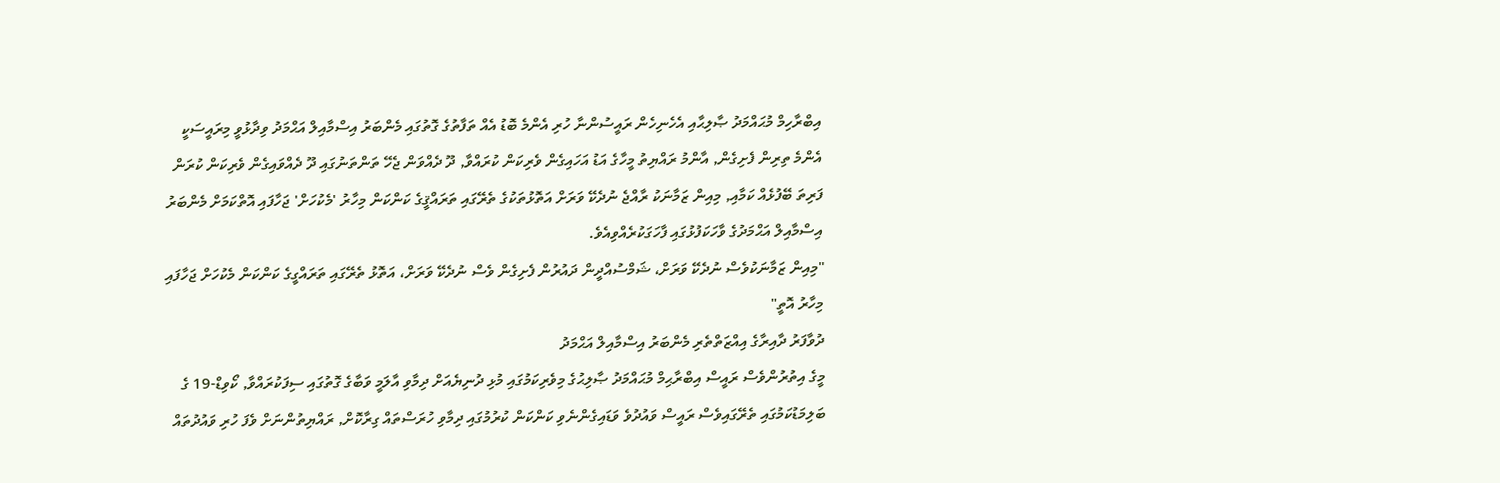އިބްރާހިމް މުޙައްމަދު ޞާލިޙާއި އެހެނިހެން ރައީސުންނާ ހުރި އެންމެ ބޮޑު އެއް ތަފާތުގެ ގޮތުގައި މެންބަރު އިސްމާއިލް އަޙްމަދު ވިދާޅުވީ މިރައީސަކީ އެންމެ ތިރިން ފެށިގެން, އާންމު ރައްޔިތު މީހާގެ އަޑު އަހައިގެން ވެރިކަން ކުރައްވާ, ދޫ ދެއްވަން ޖެހޭ ތަންތަނުގައި ދޫ ދެއްވައިގެން ވެރިކަން ކުރަން ފަރިތަ ބޭފުޅެއް ކަމާއި, މިއިން ޒަމާނަކު ރާއްޖެ ނުދެކޭ ވަރަށް އަތޮޅުތަކުގެ ތެރޭގައި ތަރައްޤީގެ ކަންކަން މިހާރު 'މެކުހަށް' ޖަހާފައި އޮތްކަމަށް މެންބަރު އިސްމާއިލް އަޙްމަދުގެ ވާހަކަފުޅުގައި ފާހަގަކުރެއްވިއެވެ.
"މިއިން ޒަމާނަކުވެސް ނުދެކޭ ވަރަށް، ޝަމްސުއްދީން ދައުރުން ފެށިގެން ވެސް ނުދެކޭ ވަރަށް، އަތޮޅު ތެރޭގައި ތަރައްގީގެ ކަންކަން މެކުހަށް ޖަހާފައި މިހާރު އޮތީ"
ދުވާފަރު ދާއިރާގެ އިއްޒަތްތެރި މެންބަރު އިސްމާއިލް އަޙްމަދު
މީގެ އިތުރުންވެސް ރައީސް އިބްރާޙިމް މުޙައްމަދު ޞާލިޙުގެ މިވެރިކަމުގައި މުޅި ދުނިޔެއަށް ދިމާވި އާލަމީ ވަބާގެ ގޮތުގައި ސިފަކުރައްވާ, ކޯވިޑް-19 ގެ ބަލިމަޑުކަމުގައި ތެރޭގައިވެސް ރައީސް ވައުދުވެ ވަޑައިގެންނެވި ކަންކަން ކުރުމުގައި ދިމާވި ހުރަސްތައް ގިރާކޮށް, ރައްޔިތުންނަށް ވެފަ ހުރި ވައުދުތައް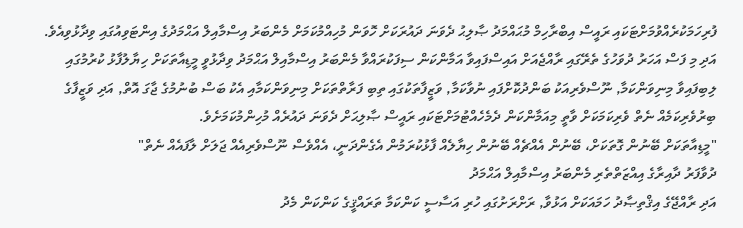ފުރިހަމަކުރެއްވުމަށްޓަކައި ރައީސް އިބްރާހިމް މުޙައްމަދު ޞާލިޙު ދެވަނަ ދައުރަކަށް ހޮވަން މުހިއްމުކަމަށް މެންބަރު އިސްމާއިލް އަޙްމަދުގެ އިންޓަވިއުގައި ވިދާޅުވިއެވެ.
އަދި މި ފަސް އަހަރު ދުވަހުގެ ތެރޭގައި ރާއްޖެއަށް އައިސްފައިވާ އަމާންކަން ސިފަކުރައްވާ މެންބަރު އިސްމާއިލް އަޙްމަދު ވިދާޅުވީ މީޑިއާތަކަށް ހިޔާލުފާޅު ކުރުމުގައި ލިބިފައިވާ މިނިވަންކަމާ, ނޫސްވެރިއަކު ބަންދުކޮށްފައި ނުވާކަމާ, ވަޒީފާތަކުގައި ތިބި ފަރާތްތަކަށް މިނިވަންކަމާއި އެކު ބަސް ބުނުމުގެ ޖާގަ އޮތް, އަދި ވަޒީފާގެ ބިރުވެރިކަމެއް ނެތް ވެރިކަމަކަށް ވާތީ މިއަމާންކަން ދެމެހެއްޓުމަށްޓަކައި ރައީސް ޞާލިޙަށް ދެވަނަ ދައުރެއް މުހިންމުކަމަށެވެ.
"މީޑިއާތަކަށް ބޭނުން ގޮތަކަށް، ބޭނުން އެއްޗެއް ބޭނުން ހިޔާލެއް ފާޅުކުރަމުން އެގެންދަނީ، އެއްވެސް ނޫސްވެރިއެއް ޖަލަށް ލާފައެއް ނެތް"
ދުވާފަރު ދާއިރާގެ އިއްޒަތްތެރި މެންބަރު އިސްމާއިލް އަޙްމަދު
އަދި ރާއްޖޭގެ އިޤްތިޞާދު ހަމައަކަށް އަޅުވާ, ރަށްރަށުގައި ހުރި އަސާސީ ކަންކަމާ ތަރައްޤީގެ ކަންކަން މެދު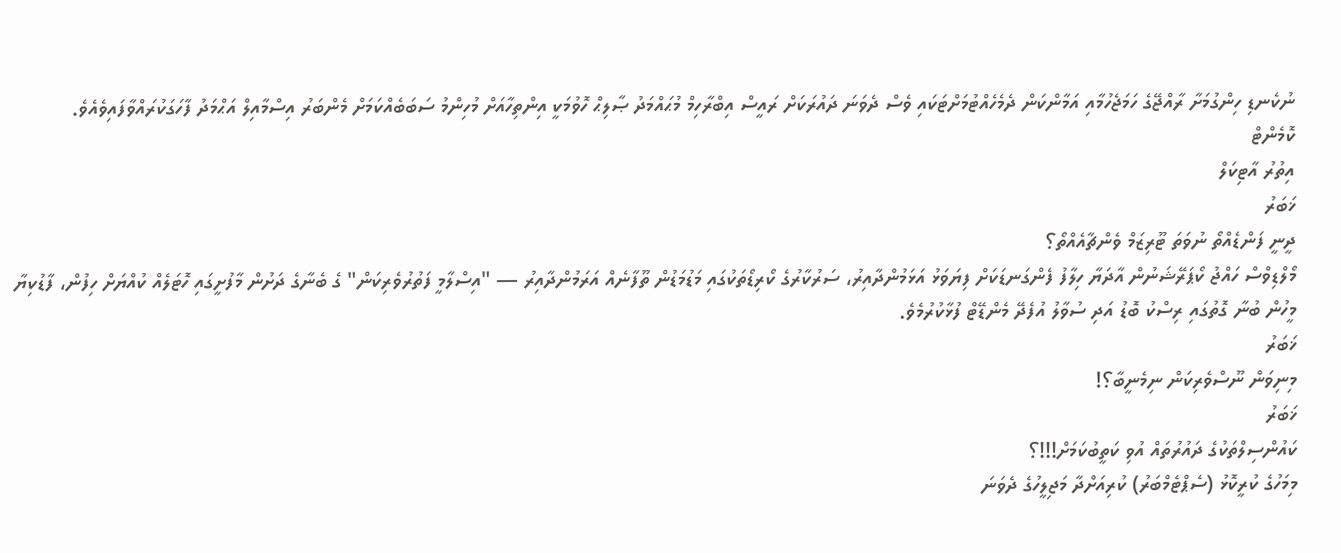ނުކެނޑި ހިންގުމަށާ ރާއްޖޭގެ ހަމަޖެހުމާއި އަމާންކަން ދެމެހެއްޓުމަށްޓަކައި ވެސް ދެވަނަ ދައުރަކަށް ރައީސް އިބްރާހިމް މުޙައްމަދު ޞާލިޙް ހޮވުމަކީ އިންތިހާއަށް މުހިންމު ސަބަބެއްކަމަށް މެންބަރު އިސްމާއިލް އަޙްމަދު ފާހަގަކުރައްވާފައިވެއެވެ.
ކޮމެންޓް
އިތުރު އާޓިކަލް
ޚަބަރު
ދީނީ ފަންޑެއްތޯ ނުވަތަ ޓޫރިޒަމް ވެންޗާއެއްތޯ؟
މޯލްޑިވްސް ހައްޖު ކޯޕަރޭޝަނުން އާދަޔާ ހިލާފު ފެންގަނޑަކަށް ފިޔަވަޅު އަޅަމުންދާއިރު، ސަރުކާރުގެ ކޯރިޑޯތަކުގައި މަޑުމަޑުން ތޫފާނެއް އަރަމުންދާއިރު — "އިސްލާމީ ފަތުރުވެރިކަން" ގެ ބެނާގެ ދަށުން މާފުށީގައި ހޮޓަލެއް ކުއްޔަށް ހިފުން، ފާޑުކިޔާ މީހުން ބުނާ ގޮތުގައި ރިސްކު ބޮޑު އަދި ސުވާލު އުފެދޭ މެންޑޭޓް ފުޅާކުރުމެވެ.
ޚަބަރު
މިނިވަން ނޫސްވެރިކަން ނިމެނީބާ؟!
ޚަބަރު
ކައުންސިލްތަކުގެ ދައުރުތައް އުވި ކަތީބުކަމަށް!!!؟
މިމަހުގެ ކުރީކޮޅު (ސެޕްޓެމްބަރު) ކުރިއަށްދާ މަޖިލީހުގެ ދެވަނަ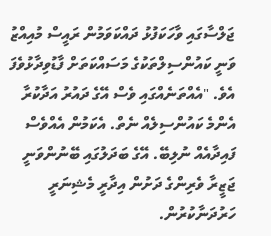ޖަލްސާގައި ވާހަކަފުޅު ދައްކަވަމުން ރައީސް މުއިއްޒު ވަނީ ކައުންސިލްތަކުގެ މަސައްކަތަށް ފާޑުވިދާޅުވެފަ އެވެ. "އެއްތަނެއްގައި ވެސް އޭގެ ދައުރު އަދާކުރާ އެންމެ ކައުންސިލެއް ނެތް. އެކަމުން އެއްވެސް ފައިދާއެއް ނުލިބޭ. އޭގެ ބަދަލުގައި ބޭނުންވަނީ ޖަޒީރާ ވެރިންގެ ދަށުން އިދާރީ މެޝިނަރީ ހަރުދަނާކުރުން.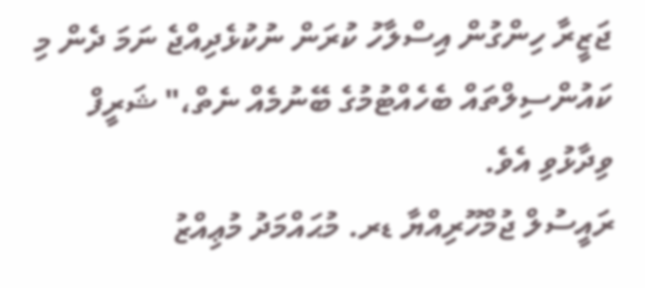ޖަޒީރާ ހިންގުން އިސްލާހު ކުރަން ނުކުޅެދިއްޖެ ނަމަ ދެން މި ކައުންސިލްތައް ބެހެއްޓުމުގެ ބޭނުމެއް ނެތް،" ޝަރީފް ވިދާޅުވި އެވެ.
ރައީސުލް ޖުމްހޫރިއްޔާ ޑރ. މުޙައްމަދު މުޢިއްޒު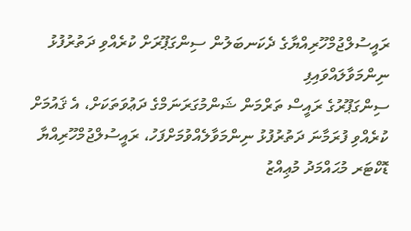ރައީސުލްޖުމްހޫރިއްޔާގެ ދެކަނބަލުން ސިންގަޕޫރަށް ކުރެއްވި ދަތުރުފުޅު ނިންމަވާލައްވައިފި
ސިންގަޕޫރުގެ ރައީސް ތަރްމަން ޝަންމުގަރަނަމްގެ ދަޢުވަތަކަށް، އެ ޤައުމަށް ކުރެއްވި ފުރަމާނަ ދަތުރުފުޅު ނިންމަވާލެއްވުމަށްފަހު، ރައީސުލްޖުމްހޫރިއްޔާ ޑޮކްޓަރ މުޙައްމަދު މުޢިއްޒު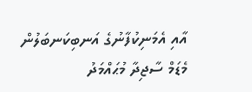އާއި އެމަނިކުފާނުގެ އަނބިކަނބަލުން މެޑަމް ސާޖިދާ މުޙައްމަދު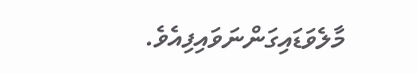މާލެވަޑައިގަންނަވައިފިއެވެ.